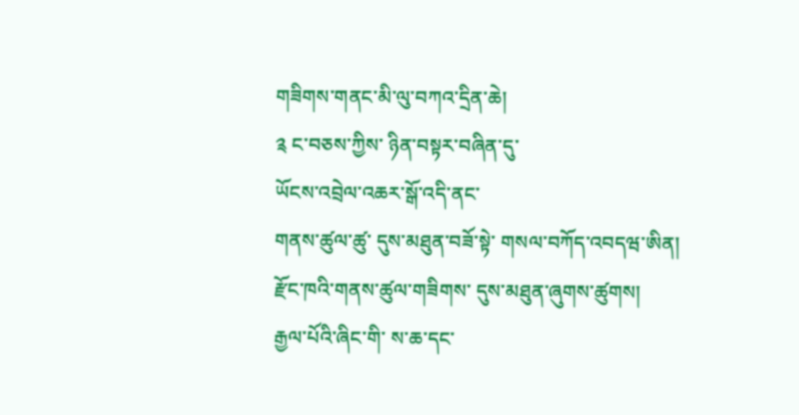གཟིགས་གནང་མི་ལུ་བཀའ་དྲིན་ཆེ།
༉ ང་བཅས་ཀྱིས་ ཉིན་བསྟར་བཞིན་དུ་
ཡོངས་འབྲེལ་འཆར་སྒོ་འདི་ནང་
གནས་ཚུལ་ཚུ་ དུས་མཐུན་བཟོ་སྟེ་ གསལ་བཀོད་འབདཝ་ཨིན།
རྫོང་ཁའི་གནས་ཚུལ་གཟིགས་ དུས་མཐུན་ཞུགས་ཚུགས།
རྒྱལ་པོའི་ཞིང་གི་ ས་ཆ་དང་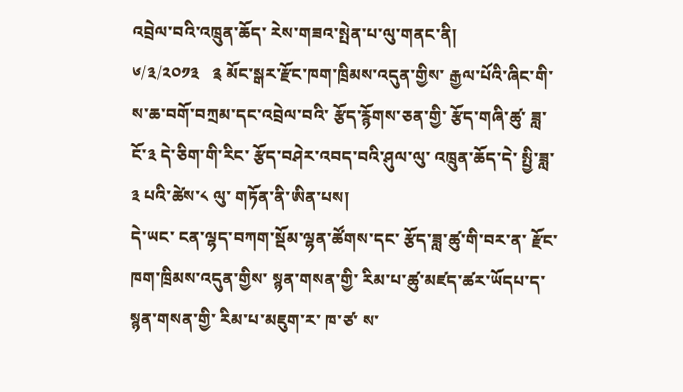འབྲེལ་བའི་འཁྲུན་ཆོད་ རེས་གཟའ་སྤེན་པ་ལུ་གནང་ནི།
༦/༣/༢༠༡༣   ༉ མོང་སྒར་རྫོང་ཁག་ཁྲིམས་འདུན་གྱིས་ རྒྱལ་པོའི་ཞིང་གི་ ས་ཆ་བགོ་བཀྲམ་དང་འབྲེལ་བའི་ རྩོད་རྙོགས་ཅན་གྱི་ རྩོད་གཞི་ཚུ་ ཟླ་ངོ་༣ དེ་ཅིག་གི་རིང་ རྩོད་བཤེར་འབད་བའི་ཤུལ་ལུ་ འཁྲུན་ཆོད་དེ་ སྤྱི་ཟླ་༣ པའི་ཚེས་༨ ལུ་ གཏོན་ནི་ཨིན་པས།
དེ་ཡང་ ངན་ལྷད་བཀག་སྡོམ་ལྷན་ཚོགས་དང་ རྩོད་ཟླ་ཚུ་གི་བར་ན་ རྫོང་ཁག་ཁྲིམས་འདུན་གྱིས་ སྙན་གསན་གྱི་ རིམ་པ་ཚུ་མཛད་ཚར་ཡོདཔ་ད་ སྙན་གསན་གྱི་ རིམ་པ་མཇུག་ར་ ཁ་ཙ་ ས་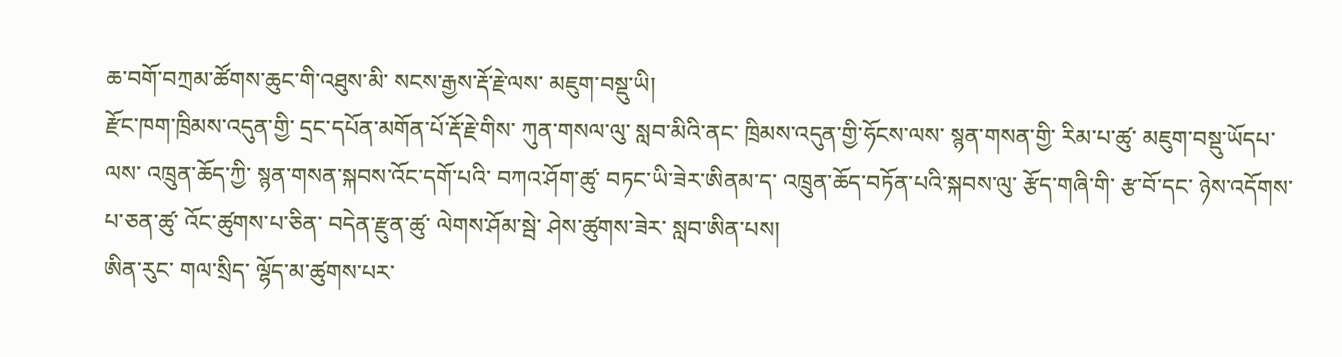ཆ་བགོ་བཀྲམ་ཚོགས་ཆུང་གི་འཐུས་མི་ སངས་རྒྱས་རྡོ་རྗེ་ལས་ མཇུག་བསྡུ་ཡི།
རྫོང་ཁག་ཁྲིམས་འདུན་གྱི་ དྲང་དཔོན་མགོན་པོ་རྡོ་རྗེ་གིས་ ཀུན་གསལ་ལུ་ སླབ་མིའི་ནང་ ཁྲིམས་འདུན་གྱི་ཧོངས་ལས་ སྙན་གསན་གྱི་ རིམ་པ་ཚུ་ མཇུག་བསྡུ་ཡོདཔ་ལས་ འཁྲུན་ཆོད་ཀྱི་ སྙན་གསན་སྐབས་འོང་དགོ་པའི་ བཀའ་ཤོག་ཚུ་ བཏང་ཡི་ཟེར་ཨིནམ་ད་ འཁྲུན་ཆོད་བཏོན་པའི་སྐབས་ལུ་ རྩོད་གཞི་གི་ རྩ་བོ་དང་ ཉེས་འདོགས་པ་ཅན་ཚུ་ འོང་ཚུགས་པ་ཅིན་ བདེན་རྫུན་ཚུ་ ལེགས་ཤོམ་སྦེ་ ཤེས་ཚུགས་ཟེར་ སླབ་ཨིན་པས།
ཨིན་རུང་ གལ་སྲིད་ ལྷོད་མ་ཚུགས་པར་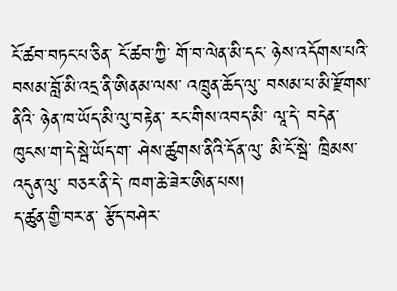ངོ་ཚབ་བཏང་པ་ཅིན་ ངོ་ཚབ་ཀྱི་ གོ་བ་ལེན་མི་དང་ ཉེས་འདོགས་པའི་ བསམ་བློ་མི་འདྲ་ནི་ཨིནམ་ལས་ འཁྲུན་ཆོད་ལུ་ བསམ་པ་མི་རྫོགས་ནིའི་ ཉེན་ཁ་ཡོད་མི་ལུ་བརྟེན་ རང་གིས་འབད་མི་ ལཱ་དེ་ བདེན་ཁུངས་ག་དེ་སྦེ་ཡོད་ག་ ཤེས་ཚུགས་ནིའི་དོན་ལུ་ མི་ངོ་སྦེ་ ཁྲིམས་འདུན་ལུ་ བཅར་ནི་དེ་ ཁག་ཆེ་ཟེར་ཨིན་པས།
ད་ཚུན་གྱི་བར་ན་ རྩོད་བཤེར་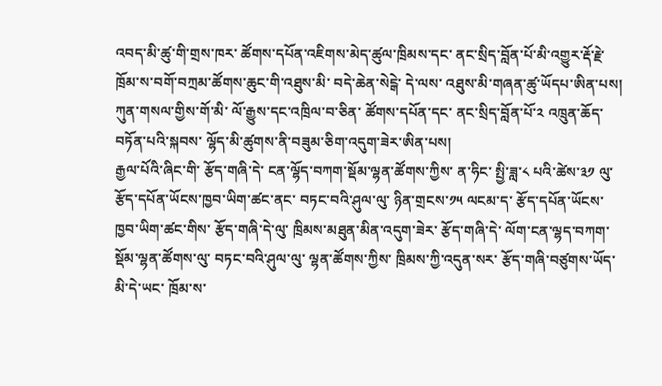འབད་མི་ཚུ་གི་གྲས་ཁར་ ཚོགས་དཔོན་འཇིགས་མེད་ཚུལ་ཁྲིམས་དང་ ནང་སྲིད་བློན་པོ་མི་འགྱུར་རྡོ་རྗེ་ ཁྲོམ་ས་བགོ་བཀྲམ་ཚོགས་ཆུང་གི་འཐུས་མི་ བདེ་ཆེན་སེངྒེ་ དེ་ལས་ འཐུས་མི་གཞན་ཚུ་ཡོདཔ་ཨིན་པས།
ཀུན་གསལ་གྱིས་གོ་མི་ ལོ་རྒྱུས་དང་འཁྲིལ་བ་ཅིན་ ཚོགས་དཔོན་དང་ ནང་སྲིད་བློན་པོ་༢ འཁྲུན་ཆོད་བཏོན་པའི་སྐབས་ ལྷོད་མི་ཚུགས་ནི་བཟུམ་ཅིག་འདུག་ཟེར་ཨིན་པས།
རྒྱལ་པོའི་ཞིང་གི་ རྩོད་གཞི་དེ་ ངན་ལྷོད་བཀག་སྡོམ་ལྷན་ཚོགས་ཀྱིས་ ན་ཧིང་ སྤྱི་ཟླ་༨ པའི་ཚེས་༣༡ ལུ་ རྩོད་དཔོན་ཡོངས་ཁྱབ་ཡིག་ཚང་ནང་ བཏང་བའི་ཤུལ་ལུ་ ཉིན་གྲངས་༡༥ ལངམ་ད་ རྩོད་དཔོན་ཡོངས་ཁྱབ་ཡིག་ཚང་གིས་ རྩོད་གཞི་དེ་ལུ་ ཁྲིམས་མཐུན་མིན་འདུག་ཟེར་ རྩོད་གཞི་དེ་ ལོག་ངན་ལྷད་བཀག་སྡོམ་ལྷན་ཚོགས་ལུ་ བཏང་བའི་ཤུལ་ལུ་ ལྷན་ཚོགས་ཀྱིས་ ཁྲིམས་ཀྱི་འདུན་སར་ རྩོད་གཞི་བཙུགས་ཡོད་མི་དེ་ཡང་ ཁྲོམ་ས་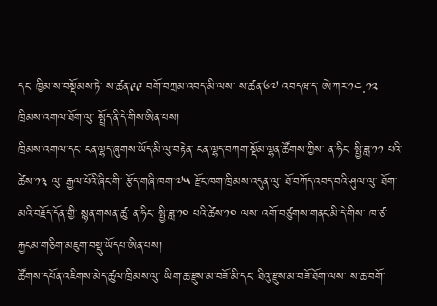དང་ ཁྱིམ་ས་བསྡོམས་ཏེ་ ས་ཚན་༩༩ བགོ་བཀྲམ་འབད་མི་ལས་ ས་ཚན་༦༧ འབདཝ་ད་ ཨེ་ཀར་༡༤.༡༢ ཁྲིམས་འགལ་ཐོག་ལུ་ སྤྲོད་ནི་དེ་གིས་ཨིན་པས།
ཁྲིམས་འགལ་དང་ ངན་ལྷད་ཞུགས་ཡོད་མི་ལུ་བརྟེན་ ངན་ལྷད་བཀག་སྡོམ་ལྷན་ཚོགས་ཀྱིས་ ན་ཧིང་ སྤྱི་ཟླ་༡༡ པའི་ཚེས་༡༣ ལུ་ རྒྱལ་པོའི་ཞིང་གི་ རྩོད་གཞི་ཁག་༧༥ རྫོང་ཁག་ཁྲིམས་འདུན་ལུ་ ཐོ་བཀོད་འབད་བའི་ཤུལ་ལུ་ ཐོག་མའི་བརྗོད་དོན་གྱི་ སྙན་གསན་ཚུ་ ན་ཧིང་ སྤྱི་ཟླ་༡༠ པའི་ཚེས་༡༠ ལས་ འགོ་བཙུགས་གནང་མི་དེ་གིས་ ཁ་ཙ་ རྐྱངམ་གཅིག་མཇུག་བསྡུ་ཡོདཔ་ཨིན་པས།
ཚོགས་དཔོན་འཇིགས་མེད་ཚུལ་ཁྲིམས་ལུ་ ཡིག་ཆ་རྫུས་མ་བཟོ་མི་དང་ ཐིའུ་རྫུས་མ་བཟོ་ཐོག་ལས་ ས་ཆ་བགོ་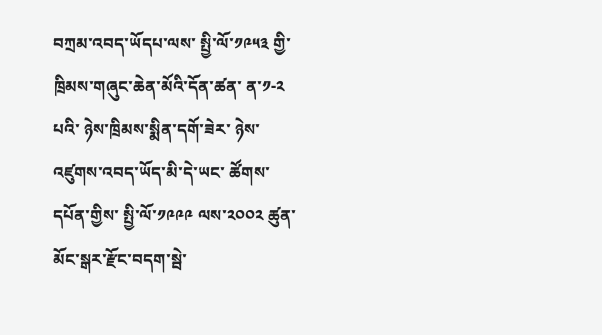བཀྲམ་འབད་ཡོདཔ་ལས་ སྤྱི་ལོ་༡༩༥༣ གྱི་ ཁྲིམས་གཞུང་ཆེན་མོའི་དོན་ཚན་ ན་༡-༢ པའི་ ཉེས་ཁྲིམས་སྨིན་དགོ་ཟེར་ ཉེས་འཛུགས་འབད་ཡོད་མི་དེ་ཡང་ ཚོགས་དཔོན་གྱིས་ སྤྱི་ལོ་༡༩༩༩ ལས་༢༠༠༢ ཚུན་ མོང་སྒར་རྫོང་བདག་སྦེ་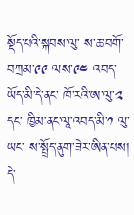སྡོད་པའི་སྐབས་ལུ་ ས་ཆ་བགོ་བཀྲམ་༩༩ ལས་༩༤ འབད་ཡོད་མི་དེ་ནང་ ཁོ་རའི་ཨ་ལུ་༢ དང་ ཁྱིམ་ནང་ལཱ་འབད་མི་༡ ལུ་ཡང་ ས་སྤྲོད་ནུག་ཟེར་ཨིན་པས།
དེ་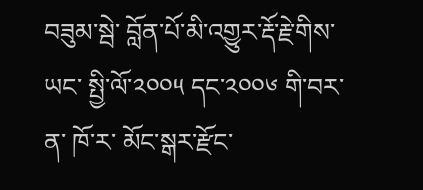བཟུམ་སྦེ་ བློན་པོ་མི་འགྱུར་རྡོ་རྗེ་གིས་ཡང་ སྤྱི་ལོ་༢༠༠༥ དང་༢༠༠༦ གི་བར་ན་ ཁོ་ར་ མོང་སྒར་རྫོང་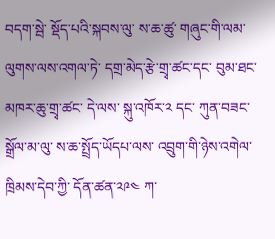བདག་སྦེ་ སྡོད་པའི་སྐབས་ལུ་ ས་ཆ་ཚུ་ གཞུང་གི་ལམ་ལུགས་ལས་འགལ་ཏེ་ དགྲ་མེད་རྩེ་གྲྭ་ཚང་དང་ བུམ་ཐང་མཁར་ཆུ་གྲྭ་ཚང་ དེ་ལས་ སྐུ་འཁོར་༢ དང་ ཀུན་བཟང་སྒྲོལ་མ་ལུ་ ས་ཆ་སྤྲོད་ཡོདཔ་ལས་ འབྲུག་གི་ཉེས་འགེལ་ཁྲིམས་དེབ་ཀྱི་ དོན་ཚན་༢༩༤ ཀ་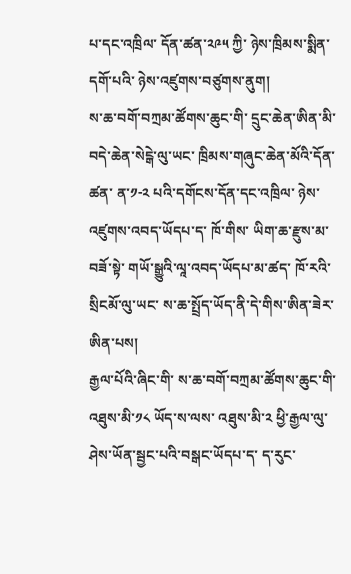པ་དང་འཁྲིལ་ དོན་ཚན་༢༩༥ ཀྱི་ ཉེས་ཁྲིམས་སྨིན་དགོ་པའི་ ཉེས་འཛུགས་བཙུགས་ནུག།
ས་ཆ་བགོ་བཀྲམ་ཚོགས་ཆུང་གི་ དྲུང་ཆེན་ཨིན་མི་ བདེ་ཆེན་སེངྒེ་ལུ་ཡང་ ཁྲིམས་གཞུང་ཆེན་མོའི་དོན་ཚན་ ན་༡-༢ པའི་དགོངས་དོན་དང་འཁྲིལ་ ཉེས་འཛུགས་འབད་ཡོདཔ་ད་ ཁོ་གིས་ ཡིག་ཆ་རྫུས་མ་བཟོ་སྟེ་ གཡོ་སྒྱུའི་ལཱ་འབད་ཡོདཔ་མ་ཚད་ ཁོ་རའི་སྲིངམོ་ལུ་ཡང་ ས་ཆ་སྤྲོད་ཡོད་ནི་དེ་གིས་ཨིན་ཟེར་ཨིན་པས།
རྒྱལ་པོའི་ཞིང་གི་ ས་ཆ་བགོ་བཀྲམ་ཚོགས་ཆུང་གི་འཐུས་མི་༡༨ ཡོད་ས་ལས་ འཐུས་མི་༢ ཕྱི་རྒྱལ་ལུ་ ཤེས་ཡོན་སྦྱང་པའི་བསྒང་ཡོདཔ་ད་ ད་རུང་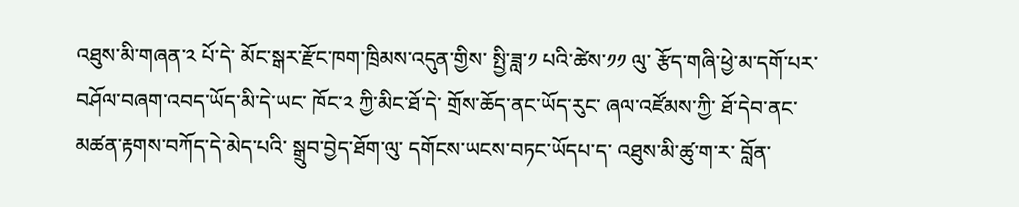འཐུས་མི་གཞན་༢ པོ་དེ་ མོང་སྒར་རྫོང་ཁག་ཁྲིམས་འདུན་གྱིས་ སྤྱི་ཟླ་༡ པའི་ཚེས་༡༡ ལུ་ རྩོད་གཞི་ཕྱེ་མ་དགོ་པར་ བཤོལ་བཞག་འབད་ཡོད་མི་དེ་ཡང་ ཁོང་༢ ཀྱི་མིང་ཐོ་དེ་ གྲོས་ཆོད་ནང་ཡོད་རུང་ ཞལ་འཛོམས་ཀྱི་ ཐོ་དེབ་ནང་ མཚན་རྟགས་བཀོད་དེ་མེད་པའི་ སྒྲུབ་བྱེད་ཐོག་ལུ་ དགོངས་ཡངས་བཏང་ཡོདཔ་ད་ འཐུས་མི་ཚུ་ག་ར་ བློན་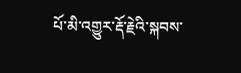པོ་མི་འགྱུར་རྡོ་རྗེའི་སྐབས་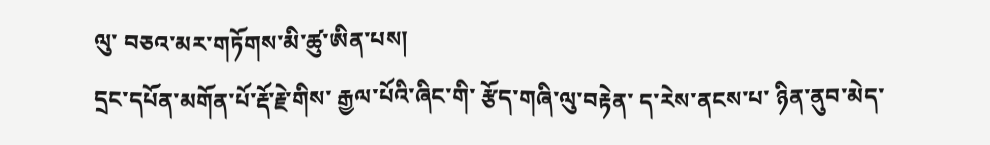ལུ་ བཅའ་མར་གཏོགས་མི་ཚུ་ཨིན་པས།
དྲང་དཔོན་མགོན་པོ་རྡོ་རྗེ་གིས་ རྒྱལ་པོའི་ཞིང་གི་ རྩོད་གཞི་ལུ་བརྟེན་ ད་རེས་ནངས་པ་ ཉིན་ནུབ་མེད་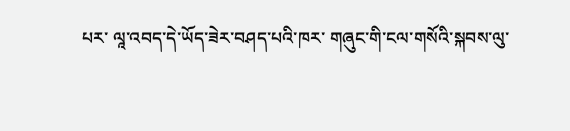པར་ ལཱ་འབད་དེ་ཡོད་ཟེར་བཤད་པའི་ཁར་ གཞུང་གི་ངལ་གསོའི་སྐབས་ལུ་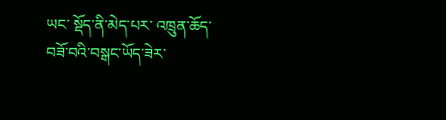ཡང་ སྡོད་ནི་མེད་པར་ འཁྲུན་ཆོད་བཟོ་བའི་བསྒང་ཡོད་ཟེར་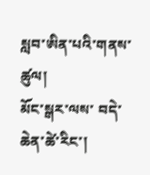སླབ་ཨིན་པའི་གནས་ཚུལ།
མོང་སྒར་ལས་ བདེ་ཆེན་ཚེ་རིང་།